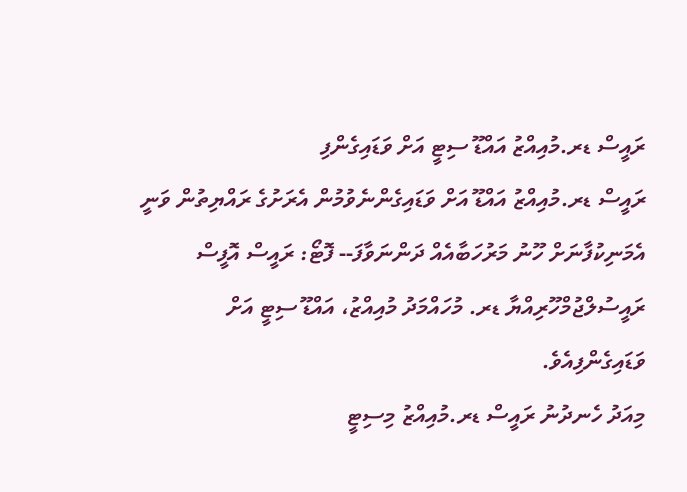ރައީސް ޑރ.މުއިއްޒު އައްޑޫ ސިޓީ އަށް ވަޑައިގެންފި
ރައީސް ޑރ.މުއިއްޒު އައްޑޫ އަށް ވަޑައިގެންނެވުމުން އެރަށުގެ ރައްޔިތުން ވަނީ އެމަނިކުފާނަށް ހޫނު މަރުހަބާއެއް ދަންނަވާފަ-- ފޮޓޯ: ރައީސް އޮފީސް
ރައީސުލްޖުމްހޫރިއްޔާ ޑރ. މުހައްމަދު މުއިއްޒު، އައްޑޫ ސިޓީ އަށް ވަޑައިގެންފިއެވެ.
މިއަދު ހެނދުނު ރައީސް ޑރ.މުއިއްޒު މިސިޓީ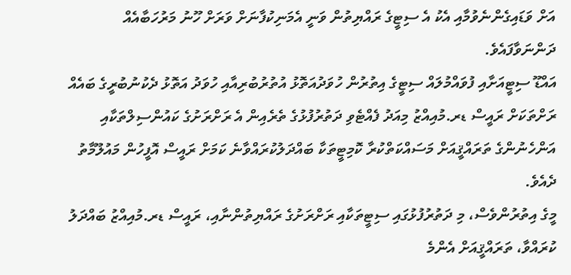އަށް ވަޑައިގެންނެވުމާއި އެކު އެ ސިޓީގެ ރައްޔިތުން ވަނީ އެމަނިކުފާނަށް ވަރަށް ހޫނު މަރުހަބާއެއް ދަންނަވާފައެވެ.
އައްޑޫ ސިޓީއަށާއި ފުވައްމުލައް ސިޓީގެ އިތުރުން ހުވަދުއަތޮޅު އުތުރުބުރިއާއި ހުވަދު އަތޮޅު ދެކުނުބުރީގެ ބައެއް ރަށްތަކަށް ރައީސް ޑރ.މުއިއްޒު މިއަދު ފެއްޓެވި ދަތުރުފުޅުގެ ތެރެއިން އެ ރަށްރަށުގެ ކައުންސިލްތަކާއި އަންހެނުންގެ ތަރައްޤީއަށް މަސައްކަތްކުރާ ކޮމިޓީތަކާ ބައްދަލުކުރައްވާނެ ކަމަށް ރައީސް އޮފީހުން މައުލޫމާތު ދެއެވެ.
މީގެ އިތުރުންވެސް، މި ދަތުރުފުޅުގައި ސިޓީތަކާއި ރަށްރަށުގެ ރައްޔިތުންނާއި، ރައީސް ޑރ.މުއިއްޒު ބައްދަލު ކުރައްވާ، ތަރައްޤީއަށް އެންމެ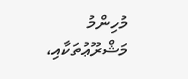މުހިންމު މަޝްރޫޢުތަކާއި،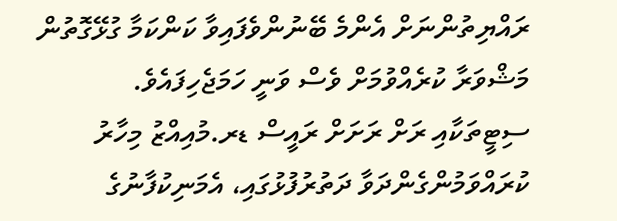ރައްޔިތުންނަށް އެންމެ ބޭނުންވެފައިވާ ކަންކަމާ ގުޅޭގޮތުން މަޝްވަރާ ކުރެއްވުމަށް ވެސް ވަނީ ހަމަޖެހިފައެވެ.
ސިޓީތަކާއި ރަށް ރަށަށް ރައީސް ޑރ.މުއިއްޒު މިހާރު ކުރައްވަމުންގެންދަވާ ދަތުރުފުޅުގައި، އެމަނިކުފާނުގެ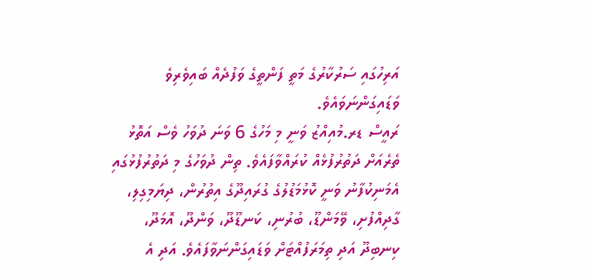އަރިހުގައި ސަރުކާރުގެ މަތީ ފަންތީގެ ވަފުދެއް ބައިވެރިވެ ވަޑައިގަންނަވައެވެ.
ރައީސް ޑރ.މުއިއްޒު ވަނީ މި މަހުގެ 6 ވަނަ ދުވަހު ވެސް އަތޮޅު ތެރެއަށް ދަތުރުފުޅެއް ކުރައްވާފައެވެ. ތިން ދުވަހުގެ މި ދަތުރުފުޅުގައި އެމަނިކުފާނު ވަނީ ކޮޅުމަޑުލުގެ ގުރައިދޫގެ އިތުރުން، ދިޔަމިގިލި، ގާދިއްފުށި، ވޭމަންޑޫ، ބުރުނި، ކަނޑޫދޫ، ވަންދޫ، އޮމަދޫ، ކިނބިދޫ އަދި ތިމަރަފުއްޓަށް ވަޑައިގަންނަވާފައެވެ. އަދި އެ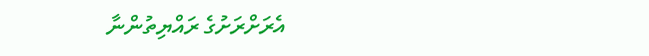އެރަށްރަށުގެ ރައްޔިތުންނާ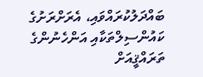ބައްދަލުކުރައްވައި، އެރަށްރަށުގެ ކައުންސިލްތަކާއި އަންހެނުންގެ ތަރައްޤީއަށް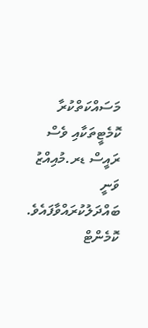މަސައްކަތްކުރާ ކޮމެޓީތަކާއި ވެސް ރައީސް ޑރ.މުއިއްޒު ވަނީ ބައްދަލުކުރައްވާފައެވެ.
ކޮމެންޓް